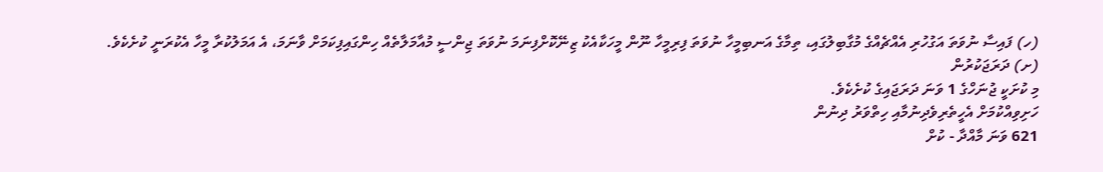(ހ) ފައިސާ ނުވަތަ އަގުހުރި އެއްޗެއްގެ މުގާބިލުގައި، ތިމާގެ އަނބިމީހާ ނުވަތަ ފިރިމީހާ ނޫން މީހަކާއެކު ޒިނޭކޮށްފިނަމަ ނުވަތަ ޖިންސީ މުއާމަލާތެއް ހިންގައިފިކަމަށް ވާނަމަ، އެ އަމަލުކުރާ މީހާ އެކުރަނީ ކުށެކެވެ.
(ށ) ދަރަޖަކުރުން
މި ކުށަކީ ޖުނަހްގެ 1 ވަނަ ދަރަޖައިގެ ކުށެކެވެ.
ހަށިވިއްކުމަށް އެހީތެރިވެދިނުމާއި ހިތްވަރު ދިނުން
621 ވަނަ މާއްދާ - ކުށް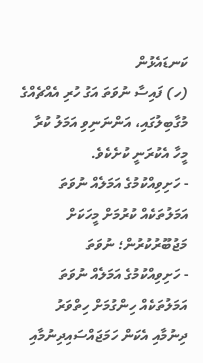ކަނޑައެޅުން
(ހ) ފައިސާ ނުވަތަ އަގު ހުރި އެއްޗެއްގެ މުގާބިލުގައި، އަންނަނިވި އަމަލު ކުރާ މީހާ އެކުރަނީ ކުށެކެވެ.
- ހަށިވިއްކުމުގެ އަމަލެއް ނުވަތަ އަމަލުތަކެއް ކުރުމަށް މީހަކަށް މަޖުބޫރުކުރުން؛ ނުވަތަ
- ހަށިވިއްކުމުގެ އަމަލެއް ނުވަތަ އަމަލުތަކެއް ހިންގުމަށް ހިތްވަރު ދިނުމާއި އެކަން ހަމަޖައްސައިދިނުމާއި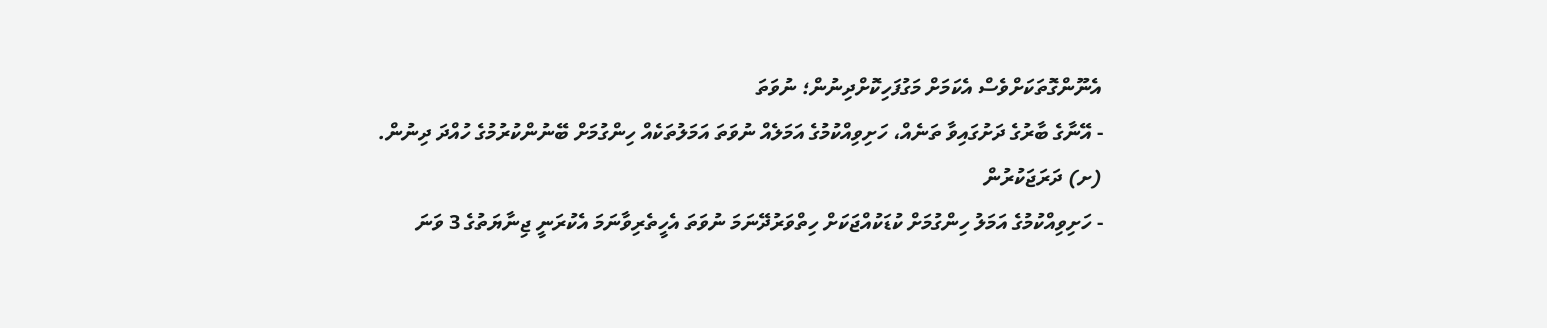އެނޫންގޮތަކަށްވެސް އެކަމަށް މަގުފަހިކޮށްދިނުން؛ ނުވަތަ
- އޭނާގެ ބާރުގެ ދަށުގައިވާ ތަނެއް، ހަށިވިއްކުމުގެ އަމަލެއް ނުވަތަ އަމަލުތަކެއް ހިންގުމަށް ބޭނުންކުރުމުގެ ހުއްދަ ދިނުން.
(ށ) ދަރަޖަކުރުން
- ހަށިވިއްކުމުގެ އަމަލު ހިންގުމަށް ކުޑަކުއްޖަކަށް ހިތްވަރުދޭނަމަ ނުވަތަ އެހީތެރިވާނަމަ އެކުރަނީ ޖިނާޔަތުގެ 3 ވަނަ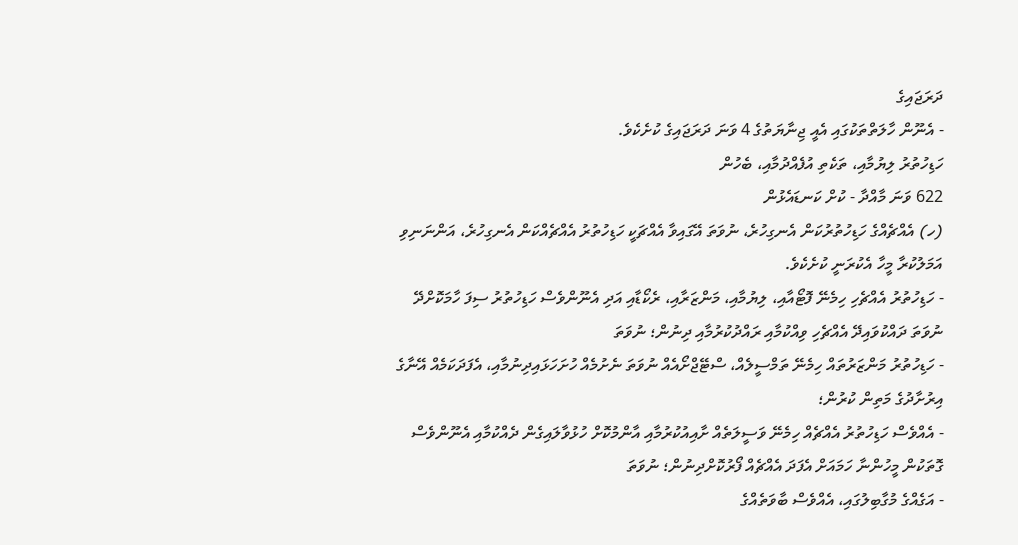ދަރަޖައިގެ
- އެނޫން ހާލަތްތަކުގައި އެއީ ޖިނާޔަތުގެ 4 ވަނަ ދަރަޖައިގެ ކުށެކެވެ.
ހަޑިހުތުރު ލިޔުމާއި، ތަކެތި އުފެއްދުމާއި، ބެހުން
622 ވަނަ މާއްދާ - ކުށް ކަނޑައެޅުން
(ހ) އެއްޗެއްގެ ހަޑިހުތުރުކަން އެނގިހުރެ، ނުވަތަ އޭގައިވާ އެއްޗަކީ ހަޑިހުތުރު އެއްޗެއްކަން އެނގިހުރެ، އަންނަނިވި އަމަލުކުރާ މީހާ އެކުރަނީ ކުށެކެވެ.
- ހަޑިހުތުރު އެއްޗެހި ހިމެނޭ ފޮޓޯއާއި، ލިޔުމާއި، މަންޒަރާއި، ރެކޯޑާއި އަދި އެނޫންވެސް ހަޑިހުތުރު ސިފަ ހާމަކޮށްދޭ ނުވަތަ ދައްކުވައިދޭ އެއްޗެހި ވިއްކުމާއި ރައްދުކުރުމާއި ދިނުން؛ ނުވަތަ
- ހަޑިހުތުރު މަންޒަރުތައް ހިމެނޭ ތަމްސީލެއް، ސްޓޭޖްށޯއެއް ނުވަތަ ނެށުމެއް ހުށަހަޅައިދިނުމާއި، އެފަދަކަމެއް އޭނާގެ އިރުށާދުގެ މަތިން ކުރުން؛
- އެއްވެސް ހަޑިހުތުރު އެއްޗެއް ހިމެނޭ ވަސީލަތެއް ށާއިއުކުރުމާއި އާންމުކޮށް ހުޅުވާލައިގެން ދެއްކުމާއި އެނޫންވެސް ގޮތަކުން މީހުންނާ ހަމައަށް އެފަދަ އެއްޗެއް ފޯރުކޮށްދިނުން؛ ނުވަތަ
- އަގެއްގެ މުގާބިލުގައި، އެއްވެސް ބާވަތެއްގެ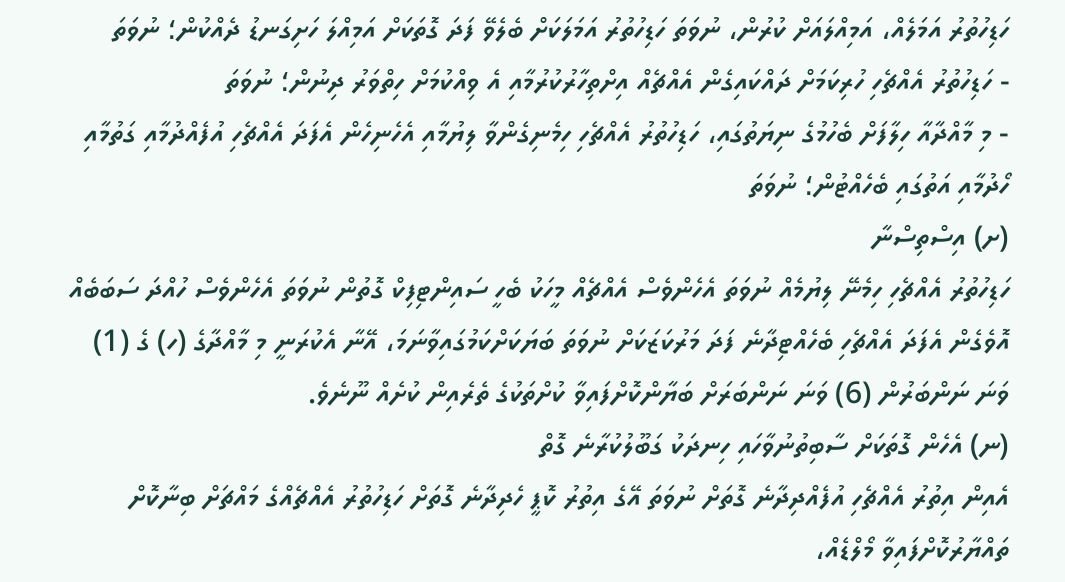ހަޑިހުތުރު އަމަލެއް، އަމިއްލައަށް ކުރުން، ނުވަތަ ހަޑިހުތުރު އަމަލަކަށް ބެލެވޭ ފަދަ ގޮތަކަށް އަމިއްލަ ހަށިގަނޑު ދެއްކުން؛ ނުވަތަ
- ހަޑިހުތުރު އެއްޗެހި ހުރިކަމަށް ދައްކައިގެން އެއްޗެއް އިށްތިހާރުކުރުމާއި އެ ވިއްކުމަށް ހިތްވަރު ދިނުން؛ ނުވަތަ
- މި މާއްދާއާ ހިލާފަށް ބެހުމުގެ ނިޔަތުގައި، ހަޑިހުތުރު އެއްޗެހި ހިމެނިގެންވާ ލިޔުމާއި އެހެނިހެން އެފަދަ އެއްޗެހި އުފެއްދުމާއި ގަތުމާއި ހޯދުމާއި އަތުގައި ބެހެއްޓުން؛ ނުވަތަ
(ށ) އިސްތިސްނާ
ހަޑިހުތުރު އެއްޗެހި ހިމެނޭ ލިޔުމެއް ނުވަތަ އެހެންވެސް އެއްޗެއް މީހަކު ބެހީ ސައިންޓިފިކް ގޮތުން ނުވަތަ އެހެންވެސް ހުއްދަ ސަބަބެއް އޮވެގެން އެފަދަ އެއްޗެހި ބެހެއްޓިދާނެ ފަދަ މަރުކަޒަކަށް ނުވަތަ ބަޔަކަށްކަމުގައިވާނަމަ، އޭނާ އެކުރަނީ މި މާއްދާގެ (ހ) ގެ (1) ވަނަ ނަންބަރުން (6) ވަނަ ނަންބަރަށް ބަޔާންކޮށްފައިވާ ކުށްތަކުގެ ތެރެއިން ކުށެއް ނޫނެވެ.
(ނ) އެހެން ގޮތަކަށް ސާބިތުނުވާހައި ހިނދަކު ގަބޫލުކުރާނެ ގޮތް
އެއިން އިތުރު އެއްޗެހި އުފެއްދިދާނެ ގޮތަށް ނުވަތަ އޭގެ އިތުރު ކޮޕީ ހެދިދާނެ ގޮތަށް ހަޑިހުތުރު އެއްޗެއްގެ މައްޗަށް ބިނާކޮށް ތައްޔާރުކޮށްފައިވާ މޯލްޑެއް،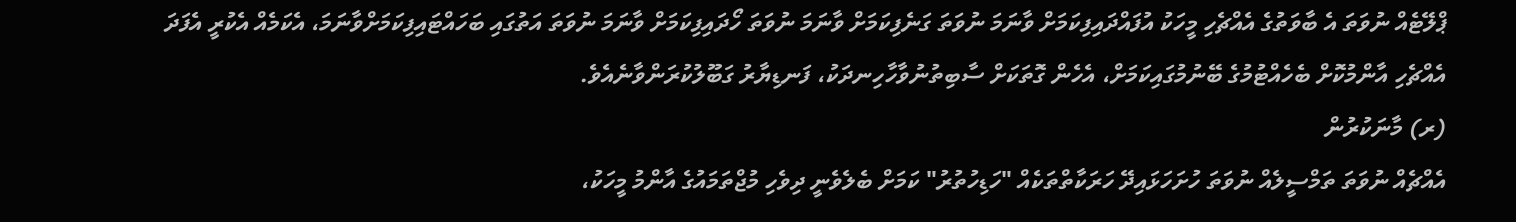ޕްލޭޓެއް ނުވަތަ އެ ބާވަތުގެ އެއްޗެހި މީހަކު އުފައްދައިފިކަމަށް ވާނަމަ ނުވަތަ ގަނެފިކަމަށް ވާނަމަ ނުވަތަ ހޯދައިފިކަމަށް ވާނަމަ ނުވަތަ އަތުގައި ބަހައްޓައިފިކަމަށްވާނަމަ، އެކަމެއް އެކުރީ އެފަދަ އެއްޗެހި އާންމުކޮށް ބެހެއްޓުމުގެ ބޭނުމުގައިކަމަށް، އެހެން ގޮތަކަށް ސާބިތުނުވާހާހިނދަކު، ފަނޑިޔާރު ގަބޫލުކުރަންވާނެއެވެ.
(ރ) މާނަކުރުން
އެއްޗެއް ނުވަތަ ތަމްސީލެއް ނުވަތަ ހުށަހަޅައިދޭ ހަރަކާތްތަކެއް "ހަޑިހުތުރު" ކަމަށް ބެލެވެނީ ދިވެހި މުޖްތަމައުގެ އާންމު މީހަކު،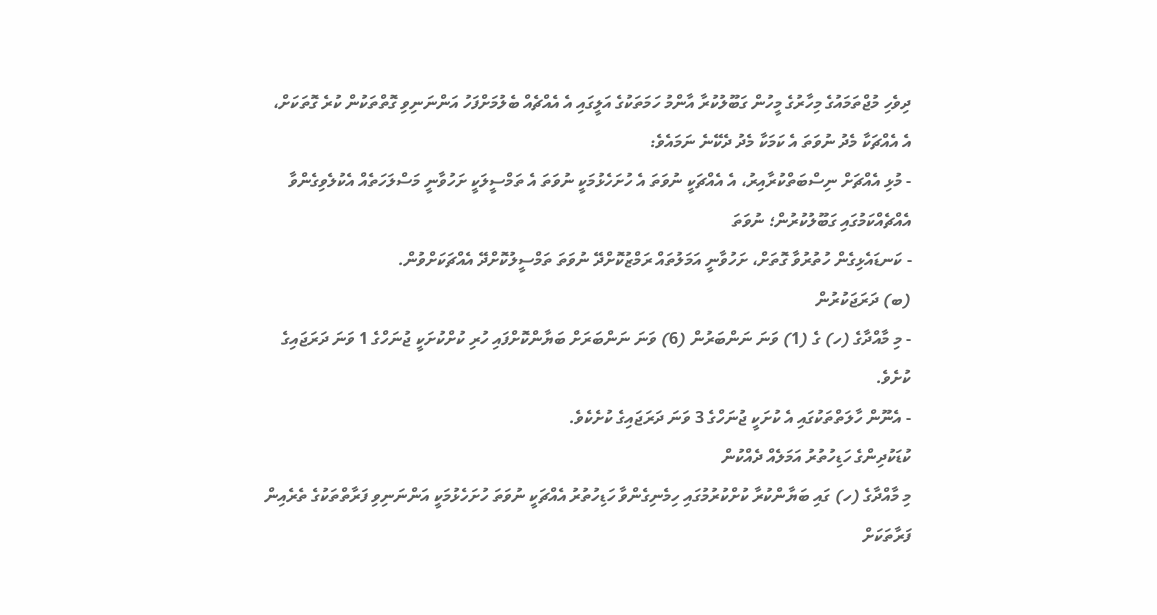ދިވެހި މުޖްތަމައުގެ މިހާރުގެ މީހުން ގަބޫލުކުރާ އާންމު ހަމަތަކުގެ އަލީގައި އެ އެއްޗެއް ބެލުމަށްފަހު އަންނަނިވި ގޮތްތަކުން ކުރެ ގޮތަކަށް،
އެ އެއްޗަކާ މެދު ނުވަތަ އެ ކަމަކާ މެދު ދެކޭނެ ނަމައެވެ:
- މުޅި އެއްޗަށް ނިސްބަތްކުރާއިރު، އެ އެއްޗަކީ ނުވަތަ އެ ހުށަހެޅުމަކީ ނުވަތަ އެ ތަމްސީލަކީ ށަހުވާނީ މަސްލަހަތެއް އެކުލެވިގެންވާ އެއްޗެއްކަމުގައި ގަބޫލުކުރުން؛ ނުވަތަ
- ކަނޑައެޅިގެން ހުތުރުވާ ގޮތަށް، ށަހުވާނީ އަމަލުތައް ރަމްޒުކޮށްދޭ ނުވަތަ ތަމްސީލުކޮށްދޭ އެއްޗަކަށްވުން.
(ބ) ދަރަޖަކުރުން
- މި މާއްދާގެ (ހ) ގެ (1) ވަނަ ނަންބަރުން (6) ވަނަ ނަންބަރަށް ބަޔާންކޮށްފައި ހުރި ކުށްކުށަކީ ޖުނަހްގެ 1 ވަނަ ދަރަޖައިގެ ކުށެވެ.
- އެނޫން ހާލަތްތަކުގައި އެ ކުށަކީ ޖުނަހްގެ 3 ވަނަ ދަރަޖައިގެ ކުށެކެވެ.
ކުޑަކުދިންގެ ހަޑިހުތުރު އަމަލެއް ދެއްކުން
މި މާއްދާގެ (ހ) ގައި ބަޔާންކުރާ ކުށްކުރުމުގައި ހިމެނިގެންވާ ހަޑިހުތުރު އެއްޗަކީ ނުވަތަ ހުށަހެޅުމަކީ އަންނަނިވި ފަރާތްތަކުގެ ތެރެއިން ފަރާތަކަށް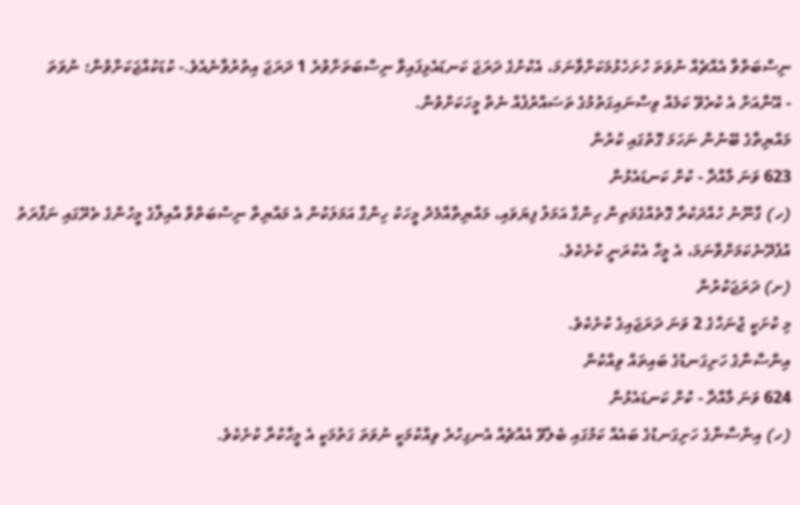ނިސްބަތްވާ އެއްޗެއް ނުވަތަ ހުށަހެޅުމަކަށްވާނަމަ، އެކުށުގެ ދަރަޖަ ކަނޑައެޅިފައިވާ ނިސްބަތަށްވުރެ 1 ދަރަޖަ އިތުރުވާނެއެވެ.- ކުޑަކުއްޖަކަށްވުން؛ ނުވަތަ
- އޭނާއަށް އެ ކުރެވޭ ކަމެއް ވިސްނައިގަތުމުގެ ތަސައްރުފެއް ނެތް މީހަކަށްވުން.
މައްޔިތާގެ ބޭނުން ނަހަމަ ގޮތުގައި ކުރުން
623 ވަނަ މާއްދާ - ކުށް ކަނޑައެޅުން
(ހ) ގާނޫނު ހުއްދަކުރާ ގޮތެއްގެމަތިން ހިންގާ އަމަލު ފިޔަވައި، މައްޔިތާއާމެދު މީހަކު ހިންގާ އަމަލަކުން އެ މައްޔިތާ ނިސްބަތްވާ އާއިލާގެ މީހުންގެ ތެރޭގައި ނަފްރަތު އުފެދޭނެކަމަށްވާނަމަ، އެ މީހާ އެކުރަނީ ކުށެކެވެ.
(ށ) ދަރަޖަކުރުން
މި ކުށަކީ ޖުނަހްގެ 2 ވަނަ ދަރަޖައިގެ ކުށެކެވެ.
އިންސާނާގެ ހަށިގަނޑުގެ ބައިތައް ވިއްކުން
624 ވަނަ މާއްދާ - ކުށް ކަނޑައެޅުން
(ހ) އިންސާނާގެ ހަށިގަނޑުގެ ބައެއް ކަމުގައި ބެލެވޭ އެއްޗެއް އެނގިހުރެ ވިއްކުމަކީ ނުވަތަ ގަތުމަކީ އެ މީހާކުރާ ކުށެކެވެ.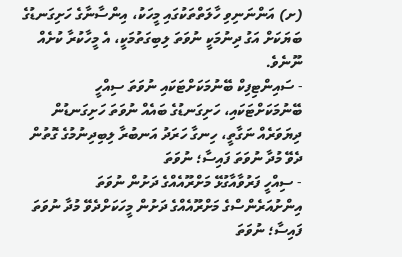(ށ) އަންނަނިވި ހާލަތްތަކުގައި މީހަކު، އިންސާނާގެ ހަށިގަނޑުގެ ބަޔަކަށް އަގު ދިނުމަކީ ނުވަތަ ލިބިގަތުމަކީ، އެ މީހާކުރާ ކުށެއް ނޫނެވެ.
- ސައިންޓިފިކް ބޭނުމަކަށްޓަކައި ނުވަތަ ސިއްހީ ބޭނުމަކަށްޓަކައި، ހަށިގަނޑުގެ ބައެއް ނުވަތަ ހަށިގަނޑުން ދިޔަވަރެއް ނަގާތީ، ހިނގާ ހަރަދު އަނބުރާ ލިބިދިނުމުގެ ގޮތުން ދެވޭ މުދާ ނުވަތަ ފައިސާ؛ ނުވަތަ
- ސިއްހީ ފަރުވާއާގުޅޭ މަށްރޫއެއްގެ ދަށުން ނުވަތަ އިންށުއަރެންސްގެ މަށްރޫއެއްގެ ދަށުން މީހަކަށްދެވޭ މުދާ ނުވަތަ ފައިސާ؛ ނުވަތަ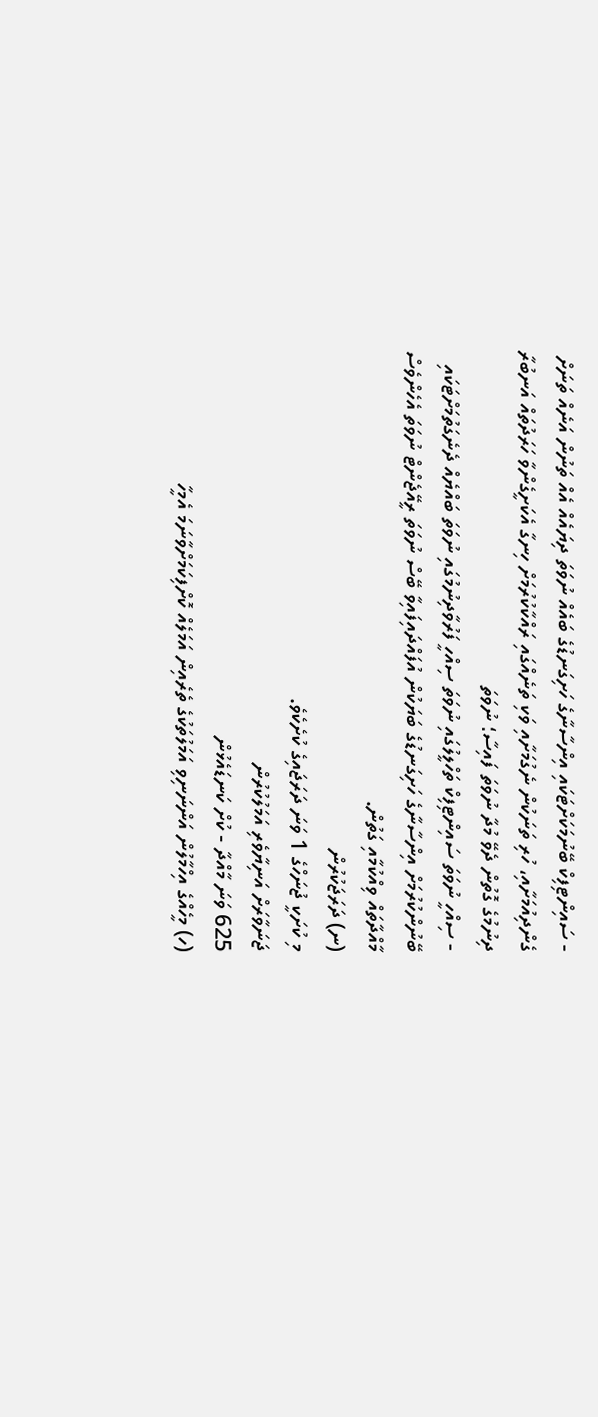- ސައިންޓިފިކް ބޭނުމަކަށްޓަކައި އިންސާނާގެ ހަށިގަނޑުގެ ބައެއް ނުވަތަ ދިޔައެއް އެއް ތަނުން އަނެއް ތަނަށް ގެންދިއުމަށާއި، ހުރި ތަނަކުން ނެގުމަށާއި ވަކި ތަނެއްގައި ރައްކާކުރުމަށް ހިނގާ އެކަށީގެންވާ ހަރަދުތައް އަނބުރާ ދިނުމުގެ ގޮތުން ދެވޭ މުދާ ނުވަތަ ފައިސާ؛ ނުވަތަ
- ސިއްހީ ނުވަތަ ސައިންޓިފިކް ތަހްލީލުގައި ނުވަތަ ސިއްހީ ފަރުވާދިނުމުގައި ނުވަތަ ބައްޔެއް ދެނެގަތުމަށްޓަކައި ބޭނުންކުރުމަށް އިންސާނާގެ ހަށިގަނޑުގެ ބަޔަކުން އުފައްދައިފައިވާ ބޭސް ނުވަތަ ރީއޭޖެންޓް ނުވަތަ އެހެންވެސް މާއްދާތައް ވިއްކުމާއި ގަތުން.
(ނ) ދަރަޖަކުރުން
މި ކުށަކީ ޖުނަހްގެ 1 ވަނަ ދަރަޖައިގެ ކުށެކެވެ.
ޖަނަވާރަށް އަނިޔާވެރި އަމަލުކުރުން
625 ވަނަ މާއްދާ - ކުށް ކަނޑައެޅުން
(ހ) މީހެއްގެ އިހްމާލުން އަންނަނިވި އަމަލުތަކުގެ ތެރެއިން އަމަލެއް ކޮށްފިކަމަށްވާނަމަ އެމީހާ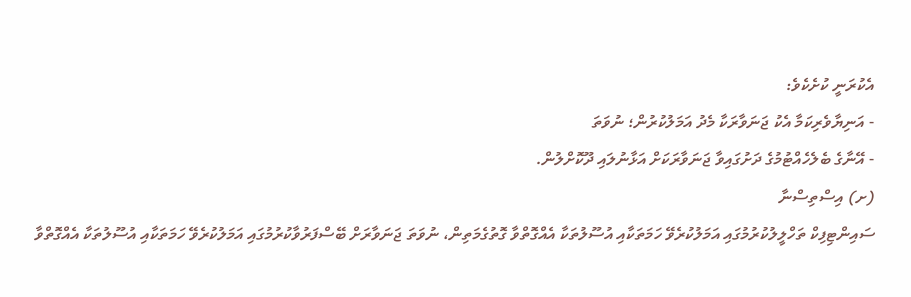އެކުރަނީ ކުށެކެވެ:
- އަނިޔާވެރިކަމާ އެކު ޖަނަވާރަކާ މެދު އަމަލުކުރުން؛ ނުވަތަ
- އޭނާގެ ބެލެހެއްޓުމުގެ ދަށުގައިވާ ޖަނަވާރަކަށް އަޅާނުލައި ދޫކޮށްލުން.
(ށ) އިސްތިސްނާ
ސައިންޓިފިކް ތަހްލީލުކުރުމުގައި އަމަލުކުރެވޭ ހަމަތަކާއި އުސޫލުތަކާ އެއްގޮތްވާ ގޮތުގެމަތިން، ނުވަތަ ޖަނަވާރަށް ބޭސްފަރުވާކުރުމުގައި އަމަލުކުރެވޭ ހަމަތަކާއި އުސޫލުތަކާ އެއްގޮތްވާ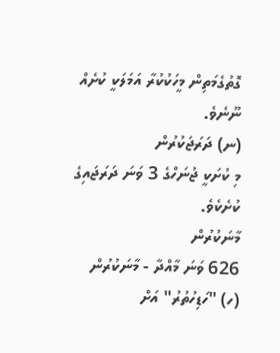ގޮތުގެމަތިން މީހަކުކުރާ އަމަލަކީ ކުށެއް ނޫނެވެ.
(ނ) ދަރަޖަކުރުން
މި ކުށަކީ ޖުނަހްގެ 3 ވަނަ ދަރަޖައިގެ ކުށެކެވެ.
މާނަކުރުން
626 ވަނަ މާއްދާ - މާނަކުރުން
(ހ) "ހަޑިހުތުރު" އަށް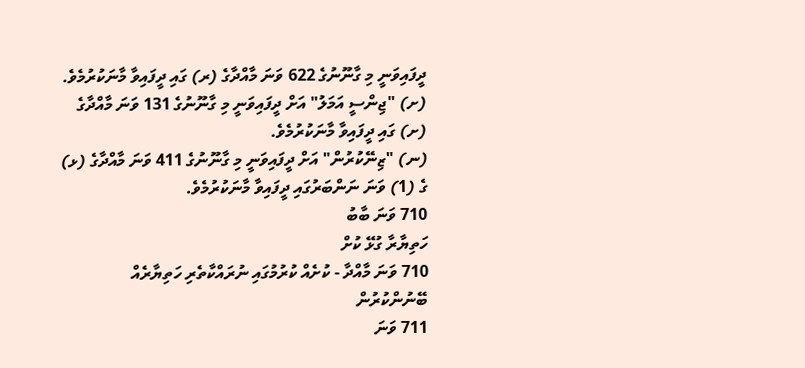ދީފައިވަނީ މި ގާނޫނުގެ 622 ވަނަ މާއްދާގެ (ރ) ގައި ދީފައިވާ މާނަކުރުމެވެ.
(ށ) "ޖިންސީ އަމަލު" އަށް ދީފައިވަނީ މި ގާނޫނުގެ 131 ވަނަ މާއްދާގެ (ށ) ގައި ދީފައިވާ މާނަކުރުމެވެ.
(ނ) "ޒިނޭކުރުން" އަށް ދީފައިވަނީ މި ގާނޫނުގެ 411 ވަނަ މާއްދާގެ (ޅ) ގެ (1) ވަނަ ނަންބަރުގައި ދީފައިވާ މާނަކުރުމެވެ.
710 ވަނަ ބާބު
ހަތިޔާރާ ގުޅޭ ކުށް
710 ވަނަ މާއްދާ - ކުށެއް ކުރުމުގައި ނުރައްކާތެރި ހަތިޔާރެއް ބޭނުންކުރުން
711 ވަނަ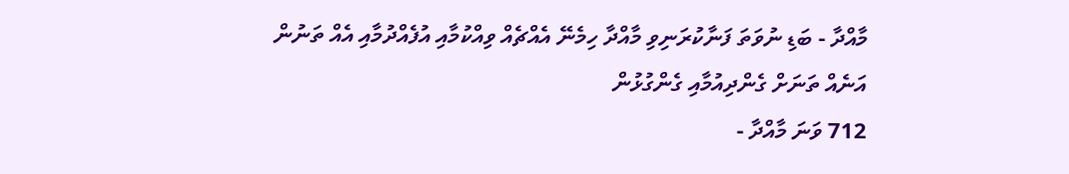މާއްދާ - ބަޑި ނުވަތަ ފަނާކުރަނިވި މާއްދާ ހިމެނޭ އެއްޗެއް ވިއްކުމާއި އުފެއްދުމާއި އެއް ތަނުން އަނެއް ތަނަށް ގެންދިއުމާއި ގެންގުޅުން
712 ވަނަ މާއްދާ -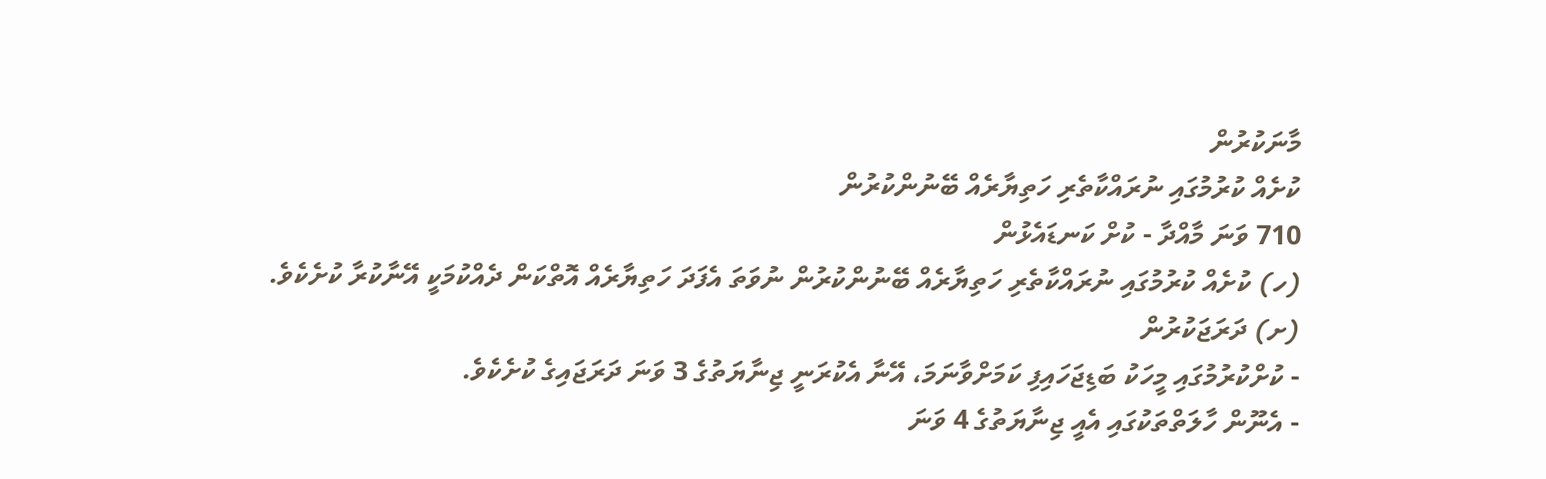މާނަކުރުން
ކުށެއް ކުރުމުގައި ނުރައްކާތެރި ހަތިޔާރެއް ބޭނުންކުރުން
710 ވަނަ މާއްދާ - ކުށް ކަނޑައެޅުން
(ހ) ކުށެއް ކުރުމުގައި ނުރައްކާތެރި ހަތިޔާރެއް ބޭނުންކުރުން ނުވަތަ އެފަދަ ހަތިޔާރެއް އޮތްކަން ދެއްކުމަކީ އޭނާކުރާ ކުށެކެވެ.
(ށ) ދަރަޖަކުރުން
- ކުށްކުރުމުގައި މީހަކު ބަޑިޖަހައިފި ކަމަށްވާނަމަ، އޭނާ އެކުރަނީ ޖިނާޔަތުގެ 3 ވަނަ ދަރަޖައިގެ ކުށެކެވެ.
- އެނޫން ހާލަތްތަކުގައި އެއީ ޖިނާޔަތުގެ 4 ވަނަ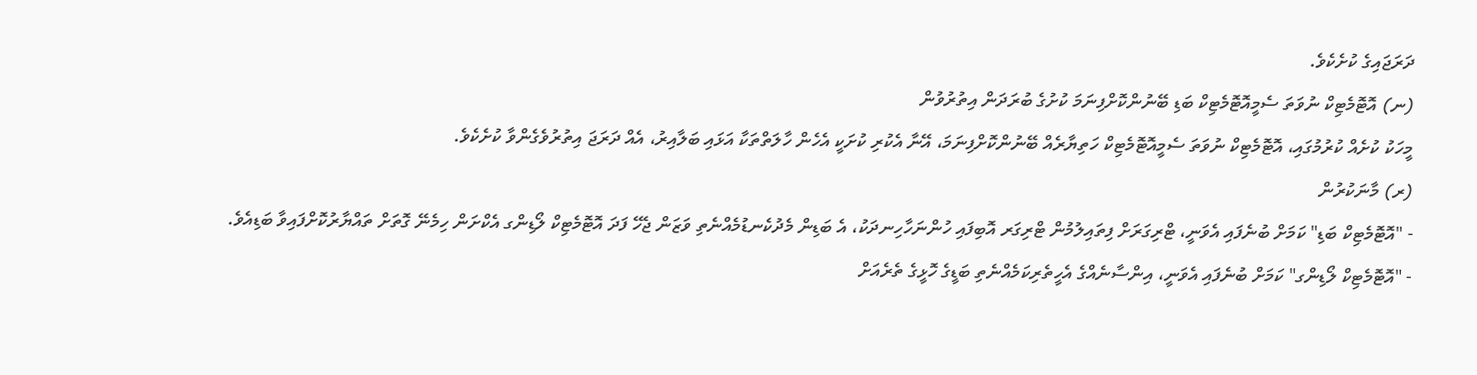ދަރަޖައިގެ ކުށެކެވެ.
(ނ) އޮޓޮމެޓިކް ނުވަތަ ސެމީއޮޓޮމެޓިކް ބަޑި ބޭނުންކޮށްފިނަމަ ކުށުގެ ބުރަދަން އިތުރުވުން
މީހަކު ކުށެއް ކުރުމުގައި، އޮޓޮމެޓިކް ނުވަތަ ސެމީއޮޓޮމެޓިކް ހަތިޔާރެއް ބޭނުންކޮށްފިނަމަ، އޭނާ އެކުރި ކުށަކީ އެހެން ހާލަތްތަކާ އަޅައި ބަލާއިރު، އެއް ދަރަޖަ އިތުރުވެގެންވާ ކުށެކެވެ.
(ރ) މާނަކުރުން
- "އޮޓޮމެޓިކް ބަޑި" ކަމަށް ބުނެފައި އެވަނީ، ޓްރިގަރަށް ފިތައިލުމުން ޓްރިގަރ އޮބިފައި ހުންނަހާހިނދަކު، އެ ބަޑިން މެދުކެނޑުމެއްނެތި ވަޒަން ޖެހޭ ފަދަ އޮޓޮމެޓިކް ލޯޑިންގ އެކްށަން ހިމެނޭ ގޮތަށް ތައްޔާރުކޮށްފައިވާ ބަޑިއެވެ.
- "އޮޓޮމެޓިކް ލޯޑިންގ" ކަމަށް ބުނެފައި އެވަނީ، އިންސާނެއްގެ އެހީތެރިކަމެއްނެތި ބަޑީގެ ހޮޅީގެ ތެރެއަށް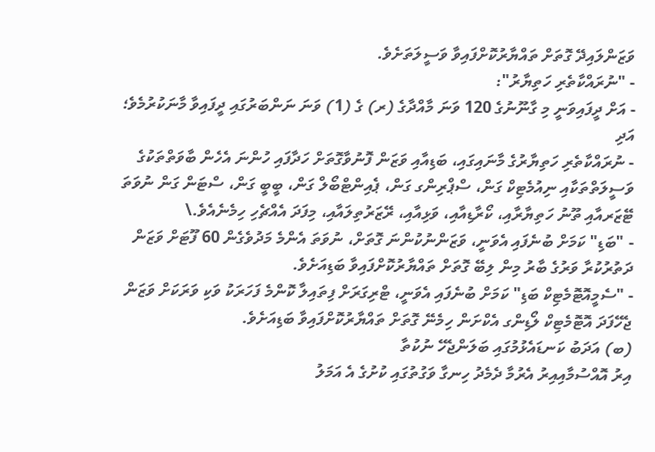ވަޒަންލައިދޭ ގޮތަށް ތައްޔާރުކޮށްފައިވާ ވަސީލަތަށެވެ.
- "ނުރައްކާތެރި ހަތިޔާރު":
- އަށް ދީފައިވަނީ މި ގާނޫނުގެ 120 ވަނަ މާއްދާގެ (ރ) ގެ (1) ވަނަ ނަންބަރުގައި ދީފައިވާ މާނަކުރުމެވެ؛ އަދި
- ނުރައްކާތެރި ހަތިޔާރުގެ މާނައިގައި، ބަޑިއާއި ވަޒަން ފޮނުވާގޮތަށް ހަދާފައި ހުންނަ އެހެން ބާވަތްތަކުގެ ވަސީލަތްތަކާއި ނިއުމެޓިކް ގަން، ސްޕްރިންގ ގަން، ޕެއިންޓްބޯލް ގަން، ބީބީ ގަން، ސްޓަން ގަން ނުވަތަ ޓޭޒަރއާއި ތޫނު ހަތިޔާރާއި، ކޯރާޑިއާއި، ވަޅިއާއި، ރޭޒަރުތިލައާއި، މިފަދަ އެއްޗެހި ހިމެނެއެވެ.\
- "ބަޑި" ކަމަށް ބުނެފައި އެވަނީ، ވަޒަންނުކުންނަ ގޮތަށް، ނުވަތަ އެންމެ މަދުވެގެން 60 ފޫޓަށް ވަޒަން ދަތުރުކުރާ ވަރުގެ ބާރު މިން ލިބޭ ގޮތަށް ތައްޔާރުކޮށްފައިވާ ބަޑިއަށެވެ.
- "ސެމީއޮޓޮމެޓިކް ބަޑި" ކަމަށް ބުނެފައި އެވަނީ، ޓްރިގަރަށް ފިތައިލާ ކޮންމެ ފަހަރަކު ވަކި ވަރަކަށް ވަޒަން ޖެހޭފަދަ އޮޓޮމެޓިކް ލޯޑިންގ އެކްށަން ހިމެނޭ ގޮތަށް ތައްޔާރުކޮށްފައިވާ ބަޑިއަށެވެ.
(ބ) އަދަބު ކަނޑައެޅުމުގައި ބަލަންޖެހޭ ނުކުތާ
އިރު އޮއްސުމާއިއިރު އެރުމާ ދެމެދު ހިނގާ ވަގުތުގައި ކުށުގެ އެ އަމަލު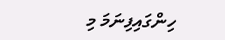ހިންގައިފިނަމަ މި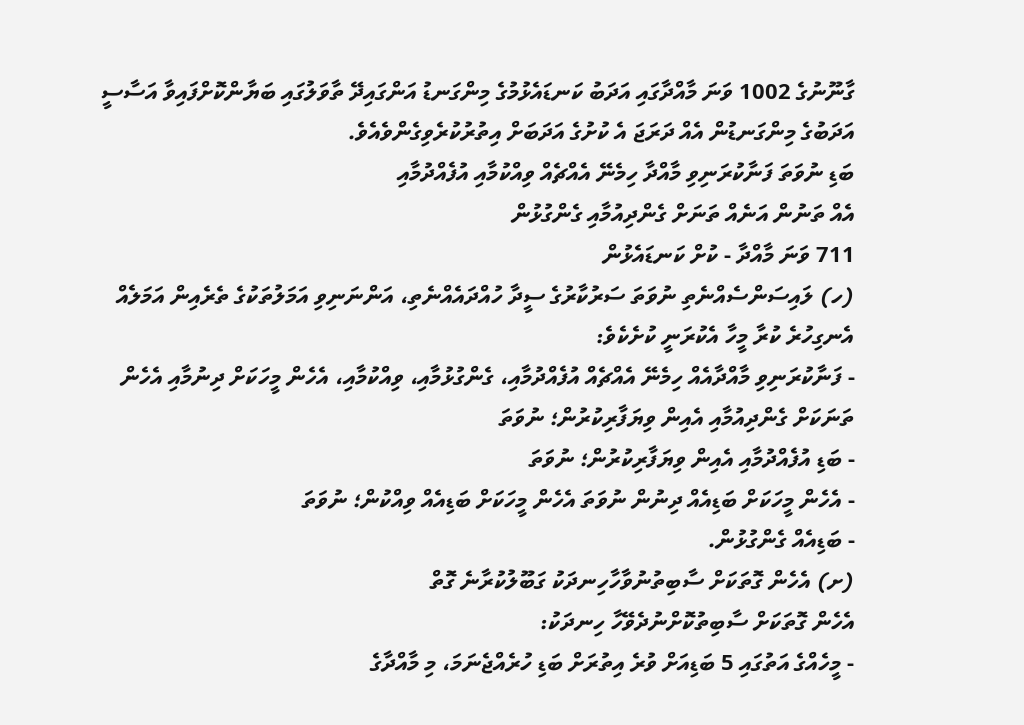ގާނޫނުގެ 1002 ވަނަ މާއްދާގައި އަދަބު ކަނޑައެޅުމުގެ މިންގަނޑު އަންގައިދޭ ތާވަލުގައި ބަޔާންކޮށްފައިވާ އަސާސީ އަދަބުގެ މިންގަނޑުން އެއް ދަރަޖަ އެ ކުށުގެ އަދަބަށް އިތުރުކުރެވިގެންވެއެވެ.
ބަޑި ނުވަތަ ފަނާކުރަނިވި މާއްދާ ހިމެނޭ އެއްޗެއް ވިއްކުމާއި އުފެއްދުމާއި
އެއް ތަނުން އަނެއް ތަނަށް ގެންދިއުމާއި ގެންގުޅުން
711 ވަނަ މާއްދާ - ކުށް ކަނޑައެޅުން
(ހ) ލައިސަންސެއްނެތި ނުވަތަ ސަރުކާރުގެ ސީދާ ހުއްދައެއްނެތި، އަންނަނިވި އަމަލުތަކުގެ ތެރެއިން އަމަލެއް އެނގިހުރެ ކުރާ މީހާ އެކުރަނީ ކުށެކެވެ:
- ފަނާކުރަނިވި މާއްދާއެއް ހިމެނޭ އެއްޗެއް އުފެއްދުމާއި، ގެންގުޅުމާއި، ވިއްކުމާއި، އެހެން މީހަކަށް ދިނުމާއި އެހެން ތަނަކަށް ގެންދިއުމާއި އެއިން ވިޔަފާރިކުރުން؛ ނުވަތަ
- ބަޑި އުފެއްދުމާއި އެއިން ވިޔަފާރިކުރުން؛ ނުވަތަ
- އެހެން މީހަކަށް ބަޑިއެއް ދިނުން ނުވަތަ އެހެން މީހަކަށް ބަޑިއެއް ވިއްކުން؛ ނުވަތަ
- ބަޑިއެއް ގެންގުޅުން.
(ށ) އެހެން ގޮތަކަށް ސާބިތުނުވާހާހިނދަކު ގަބޫލުކުރާނެ ގޮތް
އެހެން ގޮތަކަށް ސާބިތުކޮށްނުދެވޭހާ ހިނދަކު:
- މީހެއްގެ އަތުގައި 5 ބަޑިއަށް ވުރެ އިތުރަށް ބަޑި ހުރެއްޖެނަމަ، މި މާއްދާގެ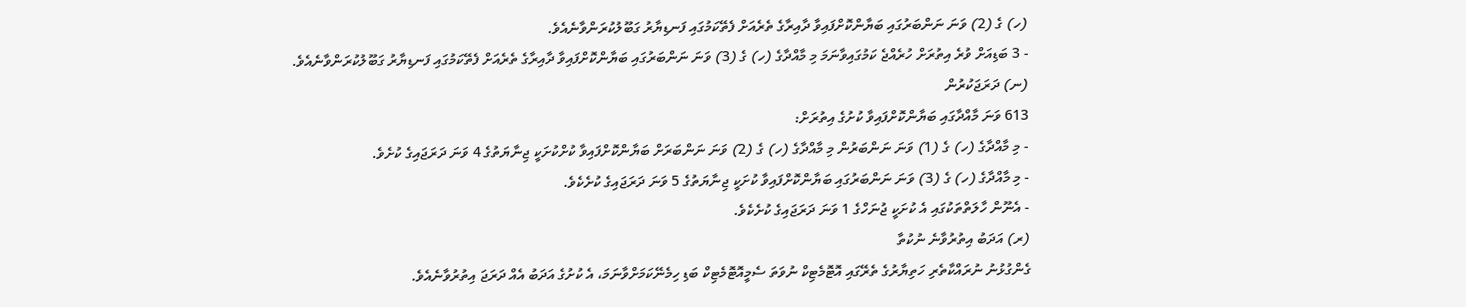(ހ) ގެ (2) ވަނަ ނަންބަރުގައި ބަޔާންކޮށްފައިވާ ދާއިރާގެ ތެރެއަށް ފެތޭކަމުގައި ފަނޑިޔާރު ގަބޫލުކުރަންވާނެއެވެ.
- 3 ބަޑިއަށް ވުރެ އިތުރަށް ހުރެއްޖެ ކަމުގައިވާނަމަ މި މާއްދާގެ (ހ) ގެ (3) ވަނަ ނަންބަރުގައި ބަޔާންކޮށްފައިވާ ދާއިރާގެ ތެރެއަށް ފެތޭކަމުގައި ފަނޑިޔާރު ގަބޫލުކުރަންވާނެއެވެ.
(ނ) ދަރަޖަކުރުން
613 ވަނަ މާއްދާގައި ބަޔާންކޮށްފައިވާ ކުށުގެ އިތުރަށް:
- މި މާއްދާގެ (ހ) ގެ (1) ވަނަ ނަންބަރުން މި މާއްދާގެ (ހ) ގެ (2) ވަނަ ނަންބަރަށް ބަޔާންކޮށްފައިވާ ކުށްކުށަކީ ޖިނާޔަތުގެ 4 ވަނަ ދަރަޖައިގެ ކުށެވެ.
- މި މާއްދާގެ (ހ) ގެ (3) ވަނަ ނަންބަރުގައި ބަޔާންކޮށްފައިވާ ކުށަކީ ޖިނާޔަތުގެ 5 ވަނަ ދަރަޖައިގެ ކުށެކެވެ.
- އެނޫން ހާލަތްތަކުގައި އެ ކުށަކީ ޖުނަހްގެ 1 ވަނަ ދަރަޖައިގެ ކުށެކެވެ.
(ރ) އަދަބު އިތުރުވާނެ ނުކުތާ
ގެންގުޅުނު ނުރައްކާތެރި ހަތިޔާރުގެ ތެރޭގައި އޮޓޮމެޓިކް ނުވަތަ ސެމީއޮޓޮމެޓިކް ބަޑި ހިމެނޭކަމަށްވާނަމަ، އެ ކުށުގެ އަދަބު އެއް ދަރަޖަ އިތުރުވާނެއެވެ.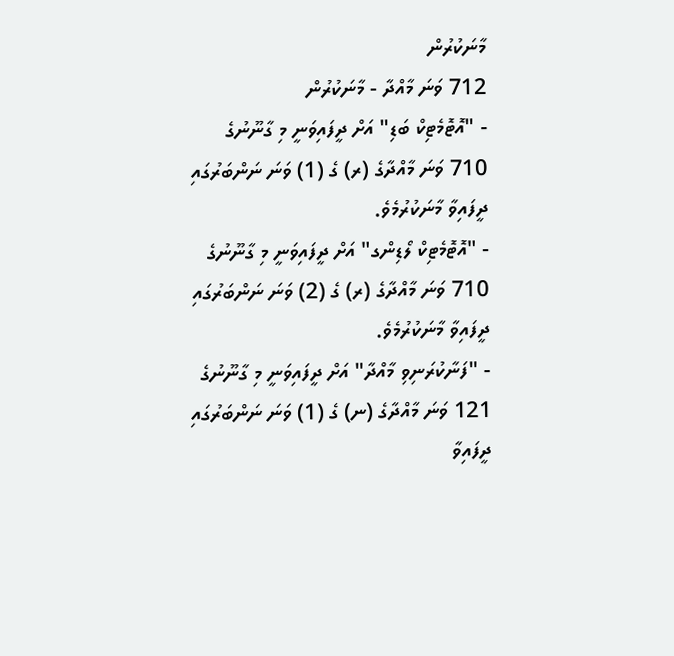މާނަކުރުން
712 ވަނަ މާއްދާ - މާނަކުރުން
- "އޮޓޮމެޓިކް ބަޑި" އަށް ދީފައިވަނީ މި ގާނޫނުގެ 710 ވަނަ މާއްދާގެ (ރ) ގެ (1) ވަނަ ނަންބަރުގައި ދީފައިވާ މާނަކުރުމެވެ.
- "އޮޓޮމެޓިކް ލޯޑިންގ" އަށް ދީފައިވަނީ މި ގާނޫނުގެ 710 ވަނަ މާއްދާގެ (ރ) ގެ (2) ވަނަ ނަންބަރުގައި ދީފައިވާ މާނަކުރުމެވެ.
- "ފަނާކުރަނިވި މާއްދާ" އަށް ދީފައިވަނީ މި ގާނޫނުގެ 121 ވަނަ މާއްދާގެ (ނ) ގެ (1) ވަނަ ނަންބަރުގައި ދީފައިވާ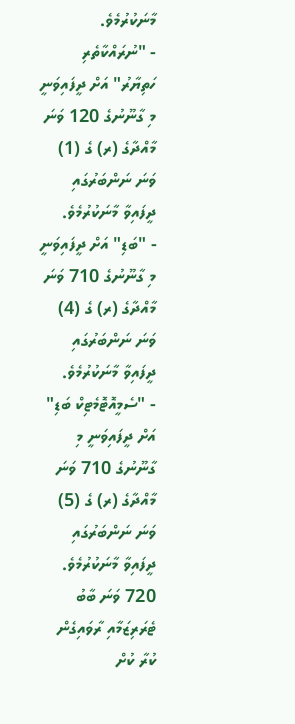މާނަކުރުމެވެ.
- "ނުރައްކާތެރި ހަތިޔާރު" އަށް ދީފައިވަނީ މި ގާނޫނުގެ 120 ވަނަ މާއްދާގެ (ރ) ގެ (1) ވަނަ ނަންބަރުގައި ދީފައިވާ މާނަކުރުމެވެ.
- "ބަޑި" އަށް ދީފައިވަނީ މި ގާނޫނުގެ 710 ވަނަ މާއްދާގެ (ރ) ގެ (4) ވަނަ ނަންބަރުގައި ދީފައިވާ މާނަކުރުމެވެ.
- "ސެމީއޮޓޮމެޓިކް ބަޑި" އަށް ދީފައިވަނީ މި ގާނޫނުގެ 710 ވަނަ މާއްދާގެ (ރ) ގެ (5) ވަނަ ނަންބަރުގައި ދީފައިވާ މާނަކުރުމެވެ.
720 ވަނަ ބާބު
ޓެރަރިޒަމާއި ރާވައިގެން ކުރާ ކުށް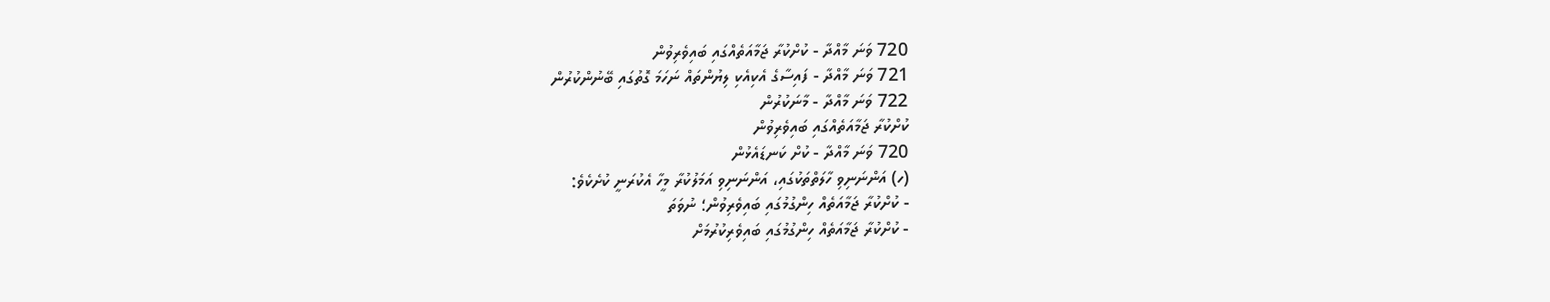720 ވަނަ މާއްދާ - ކުށްކުރާ ޖަމާއަތެއްގައި ބައިވެރިވުން
721 ވަނަ މާއްދާ - ފައިސާގެ އެކިއެކި ލިޔުންތައް ނަހަމަ ގޮތުގައި ބޭނުންކުރުން
722 ވަނަ މާއްދާ - މާނަކުރުން
ކުށްކުރާ ޖަމާއަތެއްގައި ބައިވެރިވުން
720 ވަނަ މާއްދާ - ކުށް ކަނޑައެޅުން
(ހ) އަންނަނިވި ހާލަތްތަކުގައި، އަންނަނިވި އަމަލުކުރާ މީހާ އެކުރަނީ ކުށެކެވެ:
- ކުށްކުރާ ޖަމާއަތެއް ހިންގުމުގައި ބައިވެރިވުން؛ ނުވަތަ
- ކުށްކުރާ ޖަމާއަތެއް ހިންގުމުގައި ބައިވެރިކުރުމަށް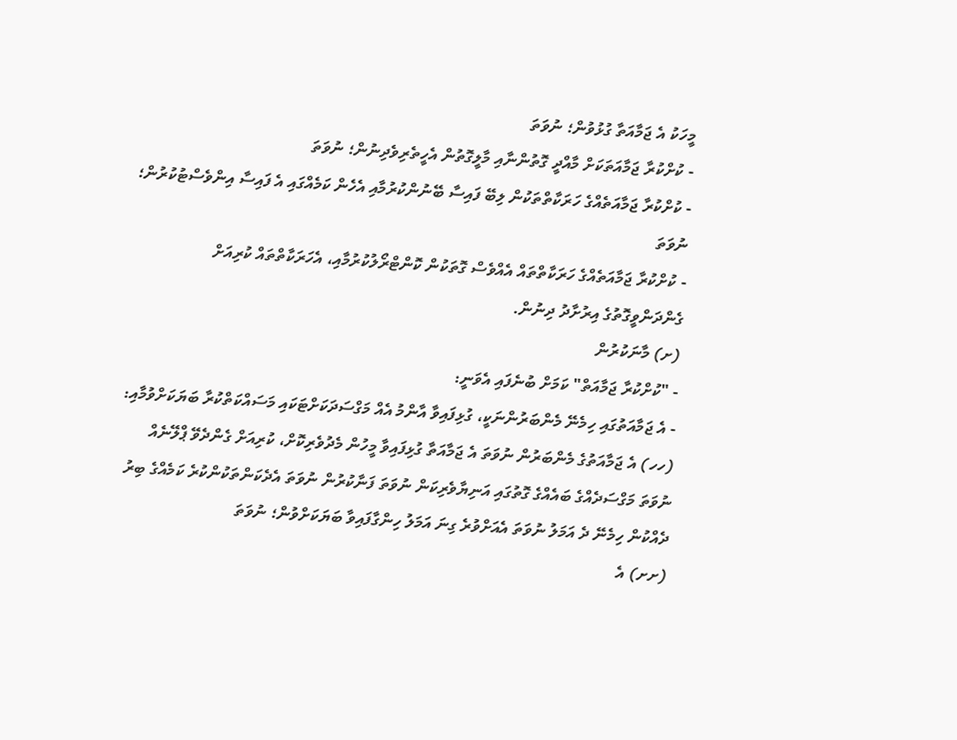މީހަކު އެ ޖަމާއަތާ ގުޅުވުން؛ ނުވަތަ
- ކުށްކުރާ ޖަމާއަތަކަށް މާއްދީ ގޮތުންނާއި މާލީގޮތުން އެހީތެރިވެދިނުން؛ ނުވަތަ
- ކުށްކުރާ ޖަމާއަތެއްގެ ހަރަކާތްތަކުން ލިބޭ ފައިސާ ބޭނުންކުރުމާއި އެހެން ކަމެއްގައި އެ ފައިސާ އިންވެސްޓުކުރުން؛ ނުވަތަ
- ކުށްކުރާ ޖަމާއަތެއްގެ ހަރަކާތްތައް އެއްވެސް ގޮތަކުން ކޮންޓްރޯލުކުރުމާއި، އެހަރަކާތްތައް ކުރިއަށް ގެންދަންވީގޮތުގެ އިރުށާދު ދިނުން.
(ށ) މާނަކުރުން
- "ކުށްކުރާ ޖަމާއަތް" ކަމަށް ބުނެފައި އެވަނީ:
- އެ ޖަމާއަތުގައި ހިމެނޭ މެންބަރުންނަކީ، ގުޅިފައިވާ އާންމު އެއް މަގްސަދަކަށްޓަކައި މަސައްކަތްކުރާ ބަޔަކަށްވުމާއި:
(ހހ) އެ ޖަމާއަތުގެ މެންބަރުން ނުވަތަ އެ ޖަމާއަތާ ގުޅިފައިވާ މީހުން މެދުވެރިކޮށް، ކުރިއަށް ގެންދެވޭ ޕްލޭނެއް ނުވަތަ މަގްސަދެއްގެ ބައެއްގެ ގޮތުގައި އަނިޔާވެރިކަން ނުވަތަ ފަނާކުރުން ނުވަތަ އެދެކަންތަކުންކުރެ ކަމެއްގެ ބިރު ދެއްކުން ހިމެނޭ ދެ އަމަލު ނުވަތަ އެއަށްވުރެ ގިނަ އަމަލު ހިންގާފައިވާ ބަޔަކަށްވުން؛ ނުވަތަ
(ށށ) އެ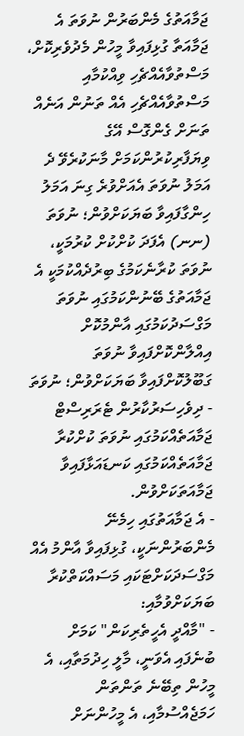ޖަމާއަތުގެ މެންބަރުން ނުވަތަ އެ ޖަމާއަތާ ގުޅިފައިވާ މީހުން މެދުވެރިކޮށް، މަސްތުވާއެއްޗެހި ވިއްކުމާއި މަސްތުވާއެއްޗެހި އެއް ތަނުން އަނެއް ތަނަށް ގެންގޮސް އޭގެ ވިޔަފާރިކުރުންކަމަށް މާނަކުރެވޭ ދެ އަމަލު ނުވަތަ އެއަށްވުރެ ގިނަ އަމަލު ހިންގާފައިވާ ބަޔަކަށްވުން؛ ނުވަތަ
(ނނ) އެފަދަ ކުށްކުށް ކުރުމަކީ، ނުވަތަ ކުރާނެކަމުގެ ބިރުދެއްކުމަކީ އެ ޖަމާއަތުގެ ބޭނުންކަމުގައި ނުވަތަ މަގްސަދުކަމުގައި އާންމުކޮށް އިއްލާންކޮށްފައިވާ ނުވަތަ ގަބޫލުކޮށްފައިވާ ބަޔަކަށްވުން؛ ނުވަތަ - ދިވެހިސަރުކާރުން ޓެރަރިސްޓް ޖަމާއަތެއްކަމުގައި ނުވަތަ ކުށްކުރާ ޖަމާއަތެއްކަމުގައި ކަނޑައަޅާފައިވާ ޖަމާއަތަކަށްވުން.
- އެ ޖަމާއަތުގައި ހިމެނޭ މެންބަރުންނަކީ، ގުޅިފައިވާ އާންމު އެއް މަގްސަދަކަށްޓަކައި މަސައްކަތްކުރާ ބަޔަކަށްވުމާއި:
- "މާއްދީ އެހީތެރިކަން" ކަމަށް ބުނެފައި އެވަނީ، މާލީ ހިދުމަތާއި، އެ މީހުން ތިބޭނެ ތަންތަން ހަމަޖެއްސުމާއި، އެ މީހުންނަށް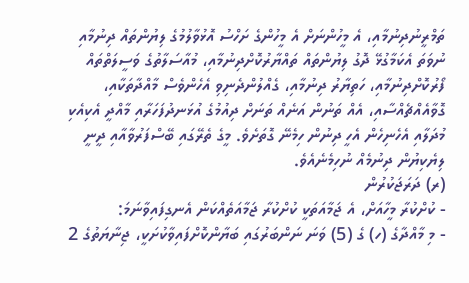ތަމްރީނުދިނުމާއި، އެ މީހުންނަށް އެ މީހުންގެ ށަހްސު އޮޅުވާލުމުގެ ލިޔުންތައް ދިނުމާއި ނުވަތަ އެކަމާގުޅޭ ދޮގު ލިޔުންތައް ތައްޔާރުކޮށްދިނުމާއި، މުއާސަލާތުގެ ވަސީލަތްތައް ފޯރުކޮށްދިނުމާއި، ހަތިޔާރު ދިނުމާއި، ގެއްލުންދެނިވި އެހެންވެސް މާއްދާތަކާއި، ގޮވާއެއްޗެއްސާއި، އެއް ތަނުން އަނެއް ތަނަށް ދިއުމުގެ އުޅަނދުފަހަރާއި މާއްދީ އެކިއެކި މުދަލާއި އެހެނިހެން އެހީ ދިނުން ހިމެނޭ ގޮތަށެވެ. މީގެ ތެރޭގައި ބޭސްފަރުވާއާއި ދީނީ ލިޔެކިޔުން ދިނުމެއް ނުހިމެނެއެވެ.
(ރ) ދަރަޖަކުރުން
- ކުށްކުރާ މީހާއަށް، އެ ޖަމާއަތަކީ ކުށްކުރާ ޖަމާއަތެއްކަން އެނގިފައިވާނަމަ:
- މި މާއްދާގެ (ހ) ގެ (5) ވަނަ ނަންބަރުގައި ބަޔާންކޮށްފައިވާކުށަކީ، ޖިނާޔަތުގެ 2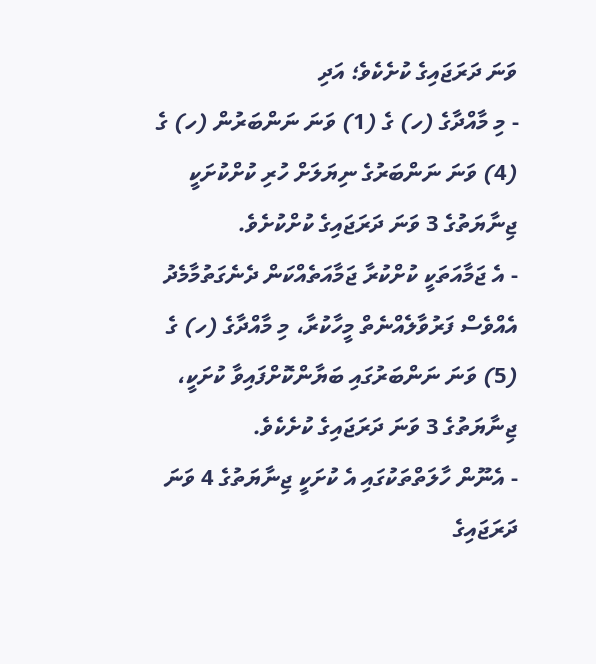ވަނަ ދަރަޖައިގެ ކުށެކެވެ؛ އަދި
- މި މާއްދާގެ (ހ) ގެ (1) ވަނަ ނަންބަރުން (ހ) ގެ (4) ވަނަ ނަންބަރުގެ ނިޔަލަށް ހުރި ކުށްކުށަކީ ޖިނާޔަތުގެ 3 ވަނަ ދަރަޖައިގެ ކުށްކުށެވެ.
- އެ ޖަމާއަތަކީ ކުށްކުރާ ޖަމާއަތެއްކަން ދެނެގަތުމާމެދު އެއްވެސް ފަރުވާލެއްނެތް މީހާކުރާ، މި މާއްދާގެ (ހ) ގެ (5) ވަނަ ނަންބަރުގައި ބަޔާންކޮށްފައިވާ ކުށަކީ، ޖިނާޔަތުގެ 3 ވަނަ ދަރަޖައިގެ ކުށެކެވެ.
- އެނޫން ހާލަތްތަކުގައި އެ ކުށަކީ ޖިނާޔަތުގެ 4 ވަނަ ދަރަޖައިގެ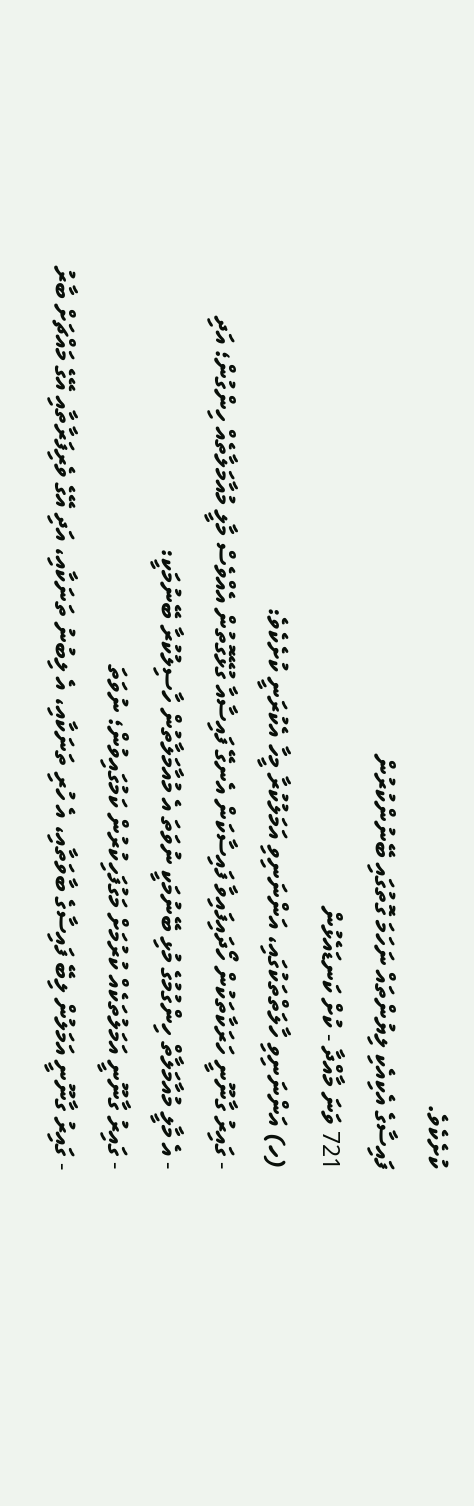ކުށެކެވެ.
ފައިސާގެ އެކިއެކި ލިޔުންތައް ނަހަމަ ގޮތުގައި ބޭނުންކުރުން
721 ވަނަ މާއްދާ - ކުށް ކަނޑައެޅުން
(ހ) އަންނަނިވި ހާލަތްތަކުގައި، އަންނަނިވި އަމަލުކުރާ މީހާ އެކުރަނީ ކުށެކެވެ:
- ގައިރު ގާނޫނީ ހަރަކާތަކުން ހޯދައިފައިވާ ފައިސާކަން އެނގޭ ފައިސާއާ ގުޅޭގޮތުން އެއްވެސް މާލީ މުއާމަލާތެއް ހިންގުން؛ އަދި
- އެ މާލީ މުއާމަލާތް ހިންގުމުގެ މުޅި ބޭނުމަކީ ނުވަތަ އެ މުއާމަލާތުން ހާސިލުކުރާ ބޭނުމަކީ:
- ގައިރު ގާނޫނީ އަމަލުތަކެއް ކުރުމަށް މަގުފަހިކުރުން ކަމުގައިވުން؛ ނުވަތަ
- ގައިރު ގާނޫނީ އަމަލުން ލިބޭ ފައިސާގެ ބާވަތާއި، އެ ހުރި ތަނަކާއި، އެ ލިބުނު ތަނަކާއި، އަދި އޭގެ ވެރިފަރާތާއި އޭގެ މައްޗަށް ބާރު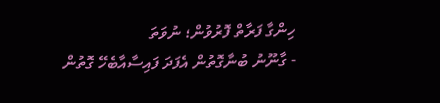ހިންގާ ފަރާތް ފޮރުވުން؛ ނުވަތަ
- ގާނޫނު ބުނާގޮތުން އެފަދަ ފައިސާއާބެހޭ ގޮތުން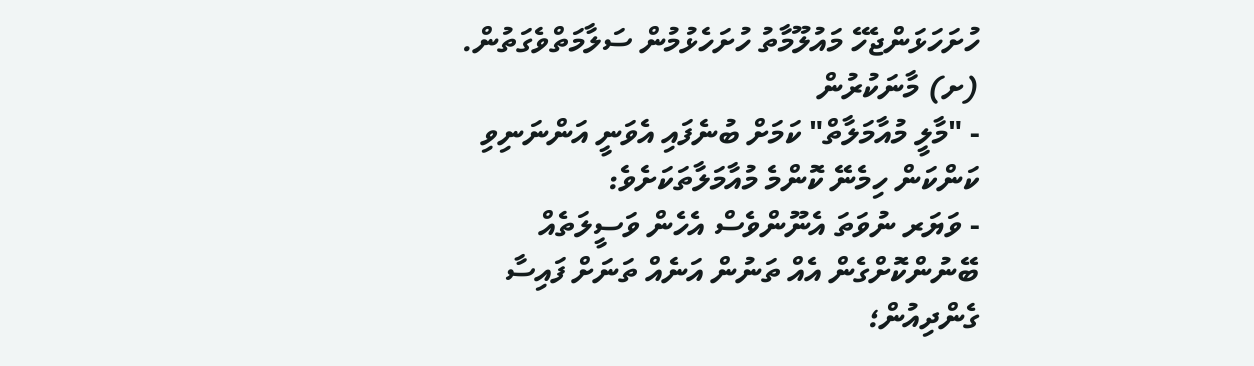ހުށަހަޅަންޖެހޭ މައުލޫމާތު ހުށަހެޅުމުން ސަލާމަތްވެގަތުން.
(ށ) މާނަކުރުން
- "މާލީ މުއާމަލާތް" ކަމަށް ބުނެފައި އެވަނީ އަންނަނިވި ކަންކަން ހިމެނޭ ކޮންމެ މުއާމަލާތަކަށެވެ:
- ވަޔަރ ނުވަތަ އެނޫންވެސް އެހެން ވަސީލަތެއް ބޭނުންކޮށްގެން އެއް ތަނުން އަނެއް ތަނަށް ފައިސާ ގެންދިއުން؛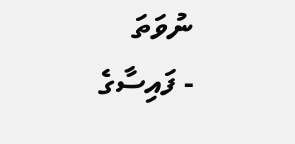ނުވަތަ
- ފައިސާގެ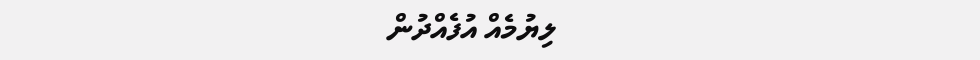ލިޔުމެއް އުފެއްދުން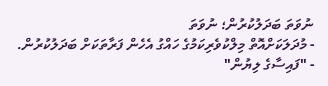ނުވަތަ ބަދަލުކުރުން؛ ނުވަތަ
- މުދަލަކަށްއޮތް މިލްކުވެރިކަމުގެ ހައްގު އެހެން ފަރާތަކަށް ބަދަލުކުރުން.
- "ފައިސާގެ ލިޔުން"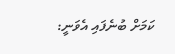ކަމަށް ބުނެފައި އެވަނީ: